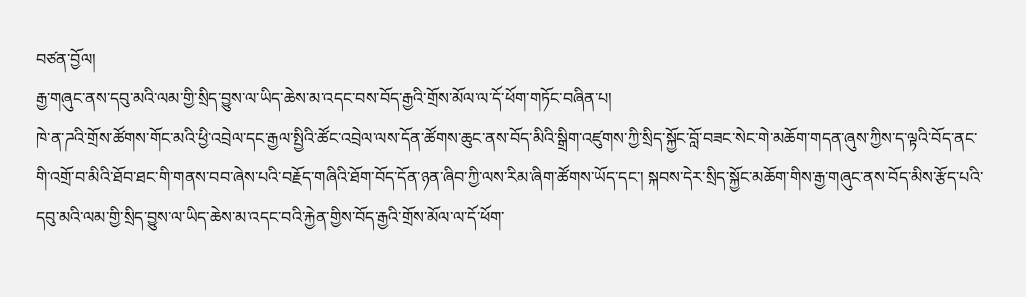བཙན་བྱོལ།
རྒྱ་གཞུང་ནས་དབུ་མའི་ལམ་གྱི་སྲིད་བྱུས་ལ་ཡིད་ཆེས་མ་འདང་བས་བོད་རྒྱའི་གྲོས་མོལ་ལ་དོ་ཕོག་གཏོང་བཞིན་པ།
ཁེ་ན་ཌའི་གྲོས་ཚོགས་གོང་མའི་ཕྱི་འབྲེལ་དང་རྒྱལ་སྤྱིའི་ཚོང་འབྲེལ་ལས་དོན་ཚོགས་ཆུང་ནས་བོད་མིའི་སྒྲིག་འཛུགས་ཀྱི་སྲིད་སྐྱོང་བློ་བཟང་སེང་གེ་མཆོག་གདན་ཞུས་ཀྱིས་ད་ལྟའི་བོད་ནང་གི་འགྲོ་བ་མིའི་ཐོབ་ཐང་གི་གནས་བབ་ཞེས་པའི་བརྗོད་གཞིའི་ཐོག་བོད་དོན་ཉན་ཞིབ་ཀྱི་ལས་རིམ་ཞིག་ཚོགས་ཡོད་དང་། སྐབས་དེར་སྲིད་སྐྱོང་མཆོག་གིས་རྒྱ་གཞུང་ནས་བོད་མིས་རྩོད་པའི་དབུ་མའི་ལམ་གྱི་སྲིད་བྱུས་ལ་ཡིད་ཆེས་མ་འདང་བའི་རྐྱེན་གྱིས་བོད་རྒྱའི་གྲོས་མོལ་ལ་དོ་ཕོག་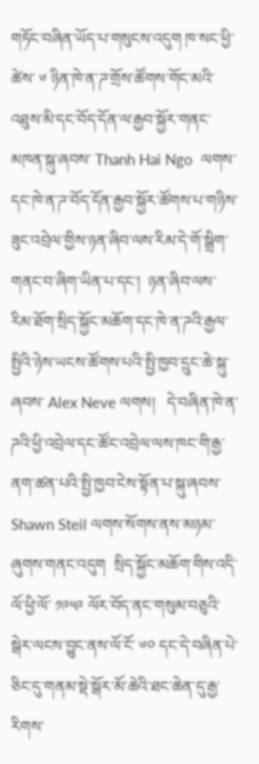གཏོང་བཞིན་ཡོད་པ་གསུངས་འདུག ཁ་སང་ཕྱི་ཚེས་ ༦ ཉིན་ཁེ་ན་ཌ་གྲོས་ཚོགས་གོང་མའི་འཐུས་མི་དང་བོད་དོན་ལ་རྒྱབ་སྐྱོར་གནང་མཁན་སྐུ་ཞབས་ Thanh Hai Ngo  ལགས་དང་ཁེ་ན་ཌ་བོད་དོན་རྒྱབ་སྐྱོར་ཚོགས་པ་གཉིས་ཟུང་འབྲེལ་གྱིས་ཉན་ཞིབ་ལས་རིམ་དེ་གོ་སྒྲིག་གནང་བ་ཞིག་ཡིན་པ་དང་།  ཉན་ཞིབ་ལས་རིམ་ཐོག་སྲིད་སྐྱོང་མཆོག་དང་ཁེ་ན་ཌའི་རྒྱལ་སྤྱིའི་ཉེས་ཡངས་ཚོགས་པའི་སྤྱི་ཁྱབ་དྲུང་ཆེ་སྐུ་ཞབས་ Alex Neve ལགས།   དེ་བཞིན་ཁེ་ན་ཌའི་ཕྱི་འབྲེལ་དང་ཚོང་འབྲེལ་ལས་ཁང་གི་རྒྱ་ནག་ཚན་པའི་སྤྱི་ཁྱབ་ངེས་སྟོན་པ་སྐུ་ཞབས་ Shawn Steil ལགས་སོགས་ནས་མཉམ་ཞུགས་གནང་འདུག  སྲིད་སྐྱོང་མཆོག་གིས་འདི་ལོ་ཕྱི་ལོ་ ༡༩༥༩ ལོར་བོད་ནང་གསུམ་བཅུའི་སྒེར་ལངས་བྱུང་ནས་ལོ་ངོ་ ༦༠ དང་དེ་བཞིན་པེ་ཅིང་དུ་གནམ་སྡེ་སྒོར་མོ་ཆེའི་ཐང་ཆེན་དུ་རྒྱ་རིགས་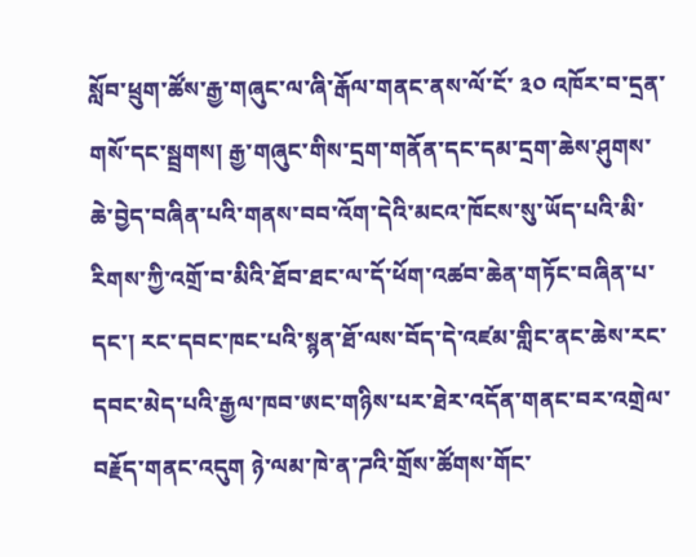སློབ་ཕྲུག་ཚོས་རྒྱ་གཞུང་ལ་ཞི་རྒོལ་གནང་ནས་ལོ་ངོ་ ༣༠ འཁོར་བ་དྲན་གསོ་དང་སྦྲགས། རྒྱ་གཞུང་གིས་དྲག་གནོན་དང་དམ་དྲག་ཆེས་ཤུགས་ཆེ་བྱེད་བཞིན་པའི་གནས་བབ་འོག་དེའི་མངའ་ཁོངས་སུ་ཡོད་པའི་མི་རིགས་ཀྱི་འགྲོ་བ་མིའི་ཐོབ་ཐང་ལ་དོ་ཕོག་འཚབ་ཆེན་གཏོང་བཞིན་པ་དང་། རང་དབང་ཁང་པའི་སྙན་ཐོ་ལས་བོད་དེ་འཛམ་གླིང་ནང་ཆེས་རང་དབང་མེད་པའི་རྒྱལ་ཁབ་ཨང་གཉིས་པར་ཐེར་འདོན་གནང་བར་འགྲེལ་བརྗོད་གནང་འདུག ཉེ་ལམ་ཁེ་ན་ཌའི་གྲོས་ཚོགས་གོང་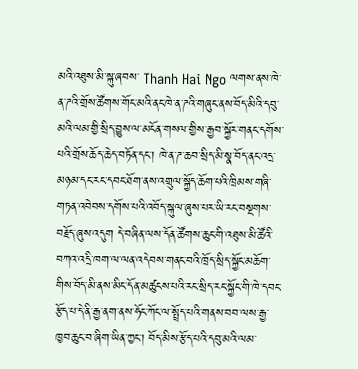མའི་འཐུས་མི་སྐུ་ཞབས་ Thanh Hai Ngo ལགས་ནས་ཁེ་ན་ཌའི་གྲོས་ཚོགས་གོང་མའི་ནང་ཁེ་ན་ཌའི་གཞུང་ནས་བོད་མིའི་དབུ་མའི་ལམ་གྱི་སྲིད་བྱུས་ལ་མངོན་གསལ་གྱིས་རྒྱབ་སྐྱོར་གནང་དགོས་པའི་གྲོས་ཆོད་ཆེད་བཏོན་དང་། ཁེ་ན་ཌ་ཆབ་སྲིད་མི་སྣ་བོད་ནང་འདྲ་མཉམ་དང་རང་དབང་ཐོག་ནས་འགྲུལ་སྐྱོད་ཆོག་པའི་ཁྲིམས་གཞི་གཏན་འབེབས་དགོས་པའི་འབོད་སྐུལ་ཞུས་པར་ཡི་རང་བསྔགས་བརྗོད་ཞུས་འདུག དེ་བཞིན་ལས་དོན་ཚོགས་ཆུང་གི་འཐུས་མི་ཚོའི་བཀའ་འདྲི་ཁག་ལ་ལན་འདེབས་གནང་བའི་ཁྲོད་སྲིད་སྐྱོང་མཆོག་གིས་བོད་མི་ནས་མིང་དོན་མཚུངས་པའི་རང་སྲིད་རང་སྐྱོང་གི་ཁེ་དབང་རྩོད་པ་དེ་ནི་རྒྱ་ནག་ནས་ཧོང་ཀོང་ལ་སྤྲོད་པའི་གནས་བབ་ལས་རྒྱ་ཁྱབ་ཆུང་བ་ཞིག་ཡིན་ཀྱང་། བོད་མིས་རྩོད་པའི་དབུ་མའི་ལམ་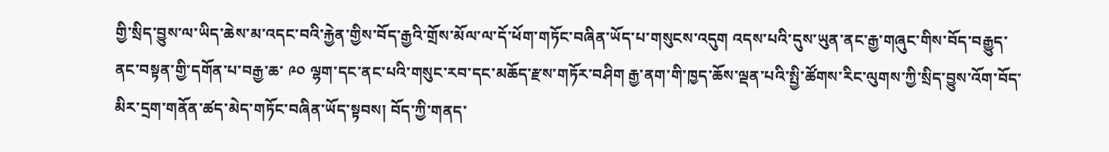གྱི་སྲིད་བྱུས་ལ་ཡིད་ཆེས་མ་འདང་བའི་རྐྱེན་གྱིས་བོད་རྒྱའི་གྲོས་མོལ་ལ་དོ་ཕོག་གཏོང་བཞིན་ཡོད་པ་གསུངས་འདུག འདས་པའི་དུས་ཡུན་ནང་རྒྱ་གཞུང་གིས་བོད་བརྒྱུད་ནང་བསྟན་གྱི་དགོན་པ་བརྒྱ་ཆ་ ༩༠ ལྷག་དང་ནང་པའི་གསུང་རབ་དང་མཆོད་རྫས་གཏོར་བཤིག རྒྱ་ནག་གི་ཁྱད་ཆོས་ལྡན་པའི་སྤྱི་ཚོགས་རིང་ལུགས་ཀྱི་སྲིད་བྱུས་འོག་བོད་མིར་དྲག་གནོན་ཚད་མེད་གཏོང་བཞིན་ཡོད་སྟབས། བོད་ཀྱི་གནད་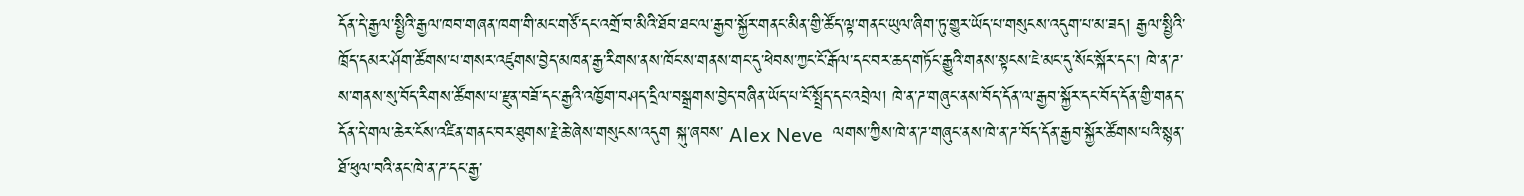དོན་དེ་རྒྱལ་སྤྱིའི་རྒྱལ་ཁབ་གཞན་ཁག་གི་མང་གཙོ་དང་འགྲོ་བ་མིའི་ཐོབ་ཐང་ལ་རྒྱབ་སྐྱོར་གནང་མིན་གྱི་ཚོད་ལྟ་གནང་ཡུལ་ཞིག་ཏུ་གྱུར་ཡོད་པ་གསུངས་འདུག་པ་མ་ཟད། རྒྱལ་སྤྱིའི་ཁྲོད་དམར་ཤོག་ཚོགས་པ་གསར་འཛུགས་བྱེད་མཁན་རྒྱ་རིགས་ནས་ཁོང་ས་གནས་གང་དུ་ཕེབས་ཀྱང་ངོ་རྒོལ་དང་བར་ཆད་གཏོང་རྒྱུའི་གནས་སྟངས་ཇེ་མང་དུ་སོང་སྐོར་དང་། ཁེ་ན་ཌ་ས་གནས་སུ་བོད་རིགས་ཚོགས་པ་རྫུན་བཟོ་དང་རྒྱའི་འཁྱོག་བཤད་དྲིལ་བསྒྲགས་བྱེད་བཞིན་ཡོད་པ་ངོ་སྤྲོད་དང་འབྲེལ། ཁེ་ན་ཌ་གཞུང་ནས་བོད་དོན་ལ་རྒྱབ་སྐྱོར་དང་བོད་དོན་གྱི་གནད་དོན་དེ་གལ་ཆེར་ངོས་འཛིན་གནང་བར་ཐུགས་རྗེ་ཆེ་ཞེས་གསུངས་འདུག སྐུ་ཞབས་ Alex Neve  ལགས་ཀྱིས་ཁེ་ན་ཌ་གཞུང་ནས་ཁེ་ན་ཌ་བོད་དོན་རྒྱབ་སྐྱོར་ཚོགས་པའི་སྙན་ཐོ་ཕུལ་བའི་ནང་ཁེ་ན་ཌ་དང་རྒྱ་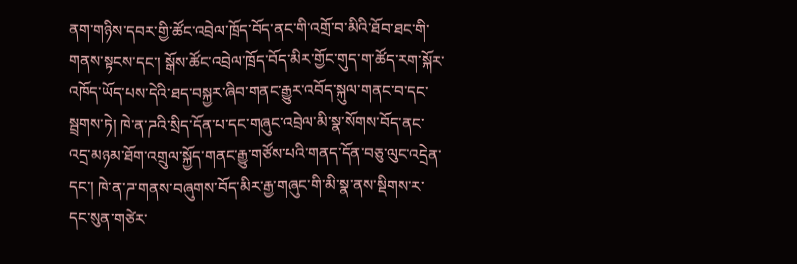ནག་གཉིས་དབར་གྱི་ཚོང་འབྲེལ་ཁྲོད་བོད་ནང་གི་འགྲོ་བ་མིའི་ཐོབ་ཐང་གི་གནས་སྟངས་དང་། སྒོས་ཚོང་འབྲེལ་ཁྲོད་བོད་མིར་གྱོང་གུད་ག་ཚོད་རག་སྐོར་འཁོད་ཡོད་པས་དེའི་ཐད་བསྐྱར་ཞིབ་གནང་རྒྱུར་འབོད་སྐུལ་གནང་བ་དང་སྦྲགས་ཏེ། ཁེ་ན་ཌའི་སྲིད་དོན་པ་དང་གཞུང་འབྲེལ་མི་སྣ་སོགས་བོད་ནང་འདྲ་མཉམ་ཐོག་འགྲུལ་སྐྱོད་གནང་རྒྱུ་གཙོས་པའི་གནད་དོན་བཅུ་ལུང་འདྲེན་དང་། ཁེ་ན་ཌ་གནས་བཞུགས་བོད་མིར་རྒྱ་གཞུང་གི་མི་སྣ་ནས་སྡིགས་ར་དང་སུན་གཙེར་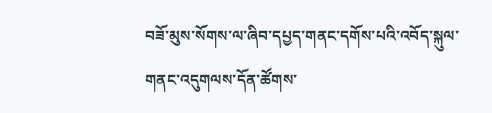བཟོ་མུས་སོགས་ལ་ཞིབ་དཔྱད་གནང་དགོས་པའི་འབོད་སྐུལ་གནང་འདུགལས་དོན་ཚོགས་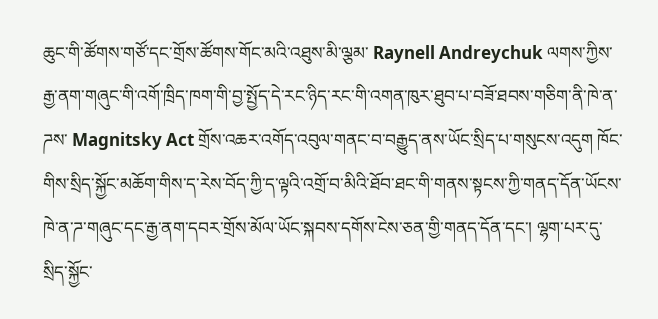ཆུང་གི་ཚོགས་གཙོ་དང་གྲོས་ཚོགས་གོང་མའི་འཐུས་མི་ལྕམ་ Raynell Andreychuk ལགས་ཀྱིས་རྒྱ་ནག་གཞུང་གི་འགོ་ཁྲིད་ཁག་གི་བྱ་སྤྱོད་དེ་རང་ཉིད་རང་གི་འགན་ཁུར་ཐུབ་པ་བཟོ་ཐབས་གཅིག་ནི་ཁེ་ན་ཌས་ Magnitsky Act གྲོས་འཆར་འགོད་འབུལ་གནང་བ་བརྒྱུད་ནས་ཡོང་སྲིད་པ་གསུངས་འདུག ཁོང་གིས་སྲིད་སྐྱོང་མཆོག་གིས་ད་རེས་བོད་ཀྱི་ད་ལྟའི་འགྲོ་བ་མིའི་ཐོབ་ཐང་གི་གནས་སྟངས་ཀྱི་གནད་དོན་ཡོངས་ཁེ་ན་ཌ་གཞུང་དང་རྒྱ་ནག་དབར་གྲོས་མོལ་ཡོང་སྐབས་དགོས་ངེས་ཅན་གྱི་གནད་དོན་དང་། ལྷག་པར་དུ་སྲིད་སྐྱོང་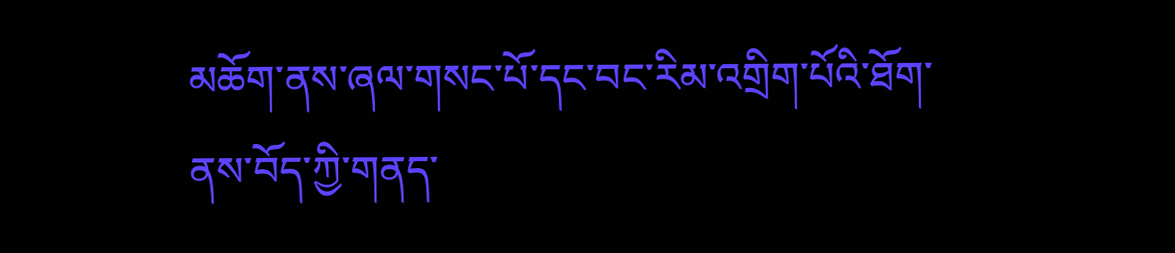མཆོག་ནས་ཞལ་གསང་པོ་དང་བང་རིམ་འགྲིག་པོའི་ཐོག་ནས་བོད་ཀྱི་གནད་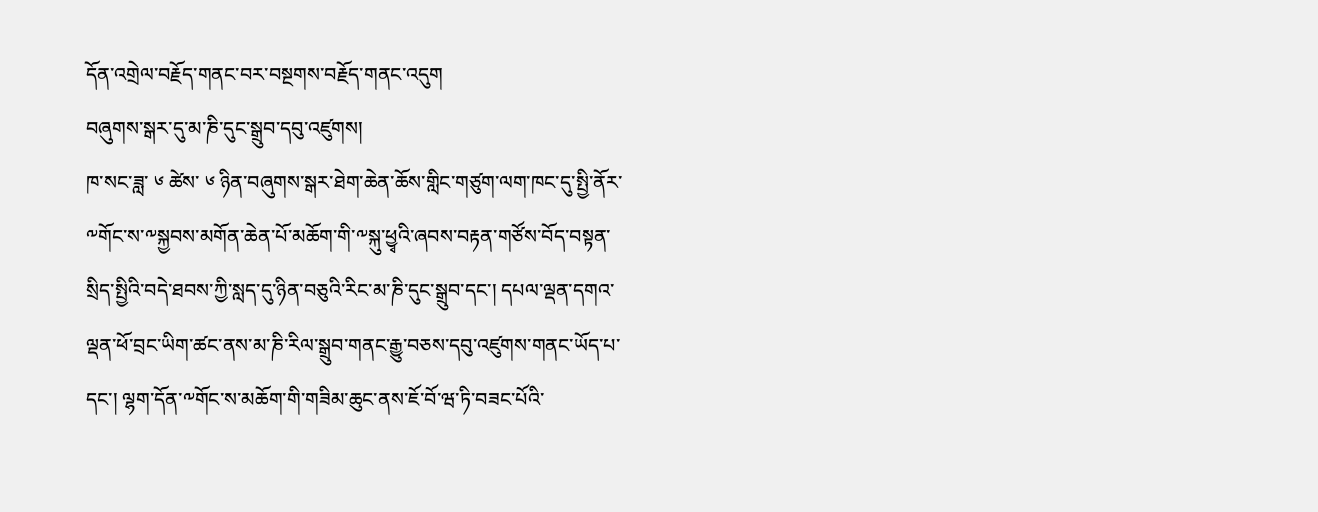དོན་འགྲེལ་བརྗོད་གནང་བར་བསྔགས་བརྗོད་གནང་འདུག
བཞུགས་སྒར་དུ་མ་ཎི་དུང་སྒྲུབ་དབུ་འཛུགས།
ཁ་སང་ཟླ་ ༦ ཚེས་ ༦ ཉིན་བཞུགས་སྒར་ཐེག་ཆེན་ཆོས་གླིང་གཙུག་ལག་ཁང་དུ་སྤྱི་ནོར་༸གོང་ས་༸སྐྱབས་མགོན་ཆེན་པོ་མཆོག་གི་༸སྐུ་ཕྱྭའི་ཞབས་བརྟན་གཙོས་བོད་བསྟན་སྲིད་སྤྱིའི་བདེ་ཐབས་ཀྱི་སླད་དུ་ཉིན་བཅུའི་རིང་མ་ཎི་དུང་སྒྲུབ་དང་། དཔལ་ལྡན་དགའ་ལྡན་ཕོ་བྲང་ཡིག་ཚང་ནས་མ་ཎི་རིལ་སྒྲུབ་གནང་རྒྱུ་བཅས་དབུ་འཛུགས་གནང་ཡོད་པ་དང་། ལྷག་དོན་༸གོང་ས་མཆོག་གི་གཟིམ་ཆུང་ནས་ཇོ་བོ་ཝ་ཏི་བཟང་པོའི་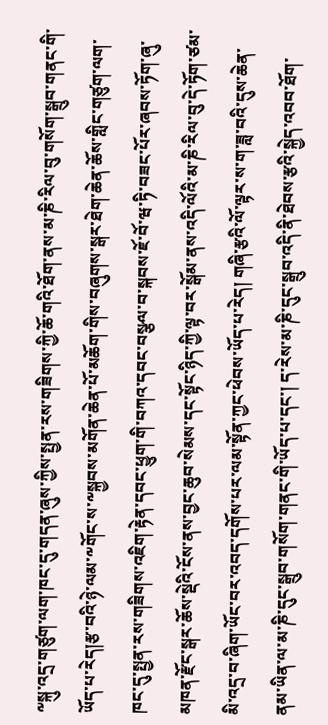༸སྐུ་འདྲ་གཙུག་ལག་ཁང་དུ་གདན་ཞུས་ཀྱིས་སྤྱན་རས་གཟིགས་ཀྱི་ཆོ་གའི་ཐོག་ནས་མ་ཎི་རིལ་བུ་གསོག་སྒྲུབ་གནང་གི་ཡོད་པ་རེད།རྩ་བའི་ཉེ་ལམ་༸གོང་ས་༸སྐྱབས་མགོན་ཆེན་པོ་མཆོག་གིས་བཞུགས་སྒར་ཐེག་ཆེན་ཆོས་གླིང་གཙུག་ལག་ཁང་དུ་སྤྱན་རས་གཟིགས་འཇིག་རྟེན་དབང་ཕྱུག་གི་བཀའ་དབང་བསྩལ་བ་སྐབས་ཇོ་བོ་ཝ་ཏི་བཟང་པོར་ཞབས་ཏོག་ཞུ་མཁན་རྫོང་སྒར་ཆོས་སྡེའི་ངོས་ནས་བྱང་ཆུབ་སེམས་དང་སྟོང་ཉིད་ཀྱི་ལྟ་བར་སྒོམ་ནས་འདི་ལོའི་མ་ཎི་རིལ་བུ་དེ་ཏོག་ཙམ་མི་འདྲ་བ་ཞིག་ཡོང་བར་འབད་དགོས་པར་ལམ་སྟོན་ཀྱང་ཕེབས་ཡོད་པ་རེད། གཞི་རྩའི་ལོ་ལྟར་ས་ག་ཟླ་བའི་དུས་ཆེན་ནམ་ཡིན་ལ་མ་ཎི་དུང་སྒྲུབ་གསོག་གནང་གི་ཡོད་པ་དང་། ད་རེས་མ་ཎི་དུང་སྒྲུབ་འདི་ནི་ཐེབས་རྩའི་སྐྱེད་འབབ་ཐོག་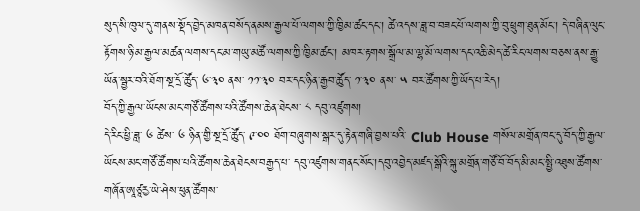སུད་སི་ཁུལ་དུ་གནས་སྡོད་བྱེད་མཁན་བསོད་ནམས་རྒྱལ་པོ་ལགས་ཀྱི་ཁྱིམ་ཚང་དང་། ཚེ་འདས་ཟླ་བ་བཟང་པོ་ལགས་ཀྱི་བུ་ཕྲུག་ཐུན་མོང་། དེ་བཞིན་ལུང་རྟོགས་ཉི་མ་རྒྱལ་མཚན་ལགས་དང་མ་གཡུ་མཚོ་ལགས་ཀྱི་ཁྱིམ་ཚང་། མཁར་རྟགས་སྒྲོལ་མ་ལྷ་མོ་ལགས་དང་འཆི་མེད་ཚེ་རིང་ལགས་བཅས་ནས་རྒྱུ་ཡོན་སྦྱར་བའི་ཐོག་སྔ་དྲོ་ཚོུད་ ༦་༣༠ ནས་ ༡༡་༣༠ བར་དང་ཉིན་རྒྱབ་ཚོུད་ ༡་༣༠ ནས་ ༥ བར་ཚོགས་ཀྱི་ཡོད་པ་རེད།
བོད་ཀྱི་རྒྱལ་ཡོངས་མང་གཙོ་ཚོགས་པའི་ཚོགས་ཆེན་ཐེངས་ ༨ དབུ་འཛུགས།
དེ་རིང་ཕྱི་ཟླ་ ༦ ཚེས་ ༦ ཉིན་གྱི་སྔ་དྲོ་ཚོུད་ ༩་༠༠ ཐོག་བཞུགས་སྒར་དུ་རྟེན་གཞི་བྱས་པའི་ Club House གསོལ་མགྲོན་ཁང་དུ་བོད་ཀྱི་རྒྱལ་ཡོངས་མང་གཙོ་ཚོགས་པའི་ཚོགས་ཆེན་ཐེངས་བརྒྱད་པ་ དབུ་འཛུགས་གནང་སོང་།དབུ་འབྱེད་མཛད་སྒོའི་སྐུ་མགྲོན་གཙོ་བོ་བོད་མི་མང་སྤྱི་འཐུས་ཚོགས་གཞོན་ཨཱཙཱརྱ་ཡེ་ཤེས་ཕུན་ཚོགས་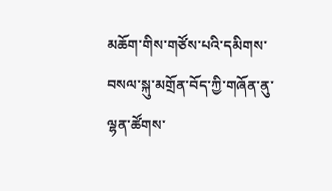མཆོག་གིས་གཙོས་པའི་དམིགས་བསལ་སྐུ་མགྲོན་བོད་ཀྱི་གཞོན་ནུ་ལྷན་ཚོགས་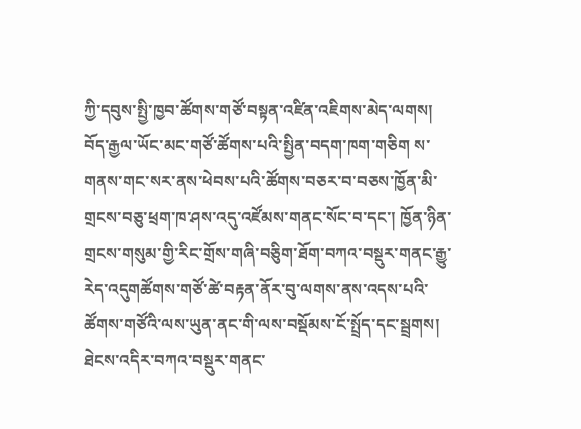ཀྱི་དབུས་སྤྱི་ཁྱབ་ཚོགས་གཙོ་བསྟན་འཛིན་འཇིགས་མེད་ལགས། བོད་རྒྱལ་ཡོང་མང་གཙོ་ཚོགས་པའི་སྤྱིན་བདག་ཁག་གཅིག ས་གནས་གང་སར་ནས་ཕེབས་པའི་ཚོགས་བཅར་བ་བཅས་ཁྱོན་མི་གྲངས་བཅུ་ཕྲག་ཁ་ཤས་འདུ་འཛོམས་གནང་སོང་བ་དང་། ཁྱོན་ཉིན་གྲངས་གསུམ་གྱི་རིང་གྲོས་གཞི་བཅིུག་ཐོག་བཀའ་བསྡུར་གནང་རྒྱུ་རེད་འདུགཚོགས་གཙོ་ཚེ་བརྟན་ནོར་བུ་ལགས་ནས་འདས་པའི་ཚོགས་གཙོའི་ལས་ཡུན་ནང་གི་ལས་བསྡོམས་ངོ་སྤྲོད་དང་སྦྲགས། ཐེངས་འདིར་བཀའ་བསྡུར་གནང་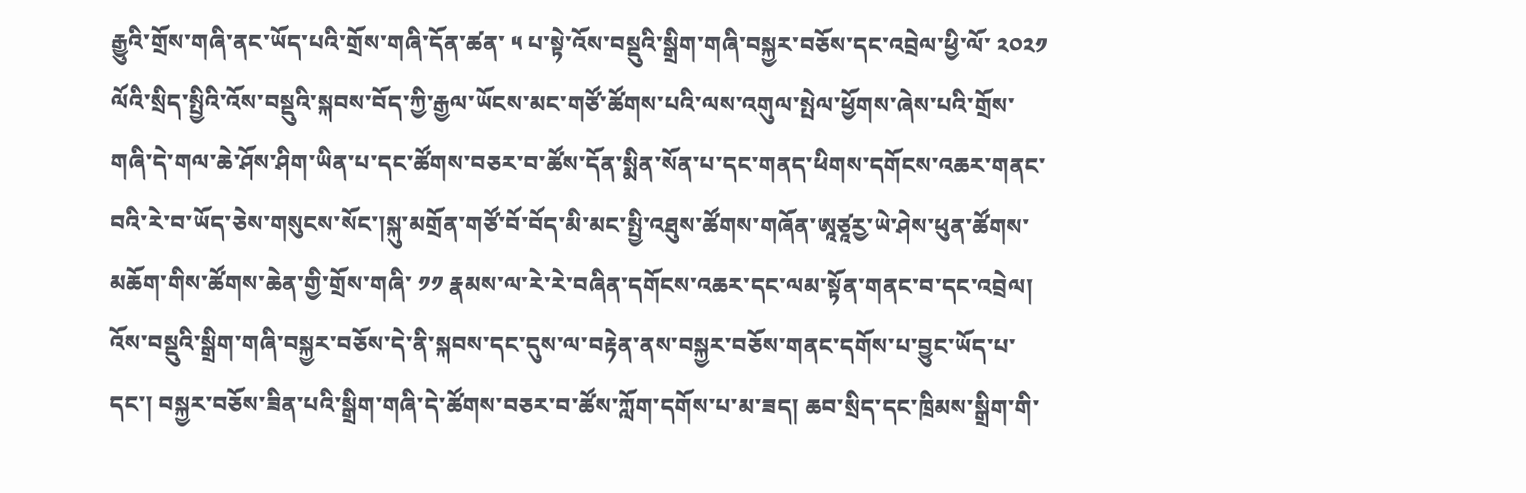རྒྱུའི་གྲོས་གཞི་ནང་ཡོད་པའི་གྲོས་གཞི་དོན་ཚན་ ༥ པ་སྟེ་འོས་བསྡུའི་སྒྲིག་གཞི་བསྐྱར་བཅོས་དང་འབྲེལ་ཕྱི་ལོ་ ༢༠༢༡ ལོའི་སྲིད་སྤྱིའི་འོས་བསྡུའི་སྐབས་བོད་ཀྱི་རྒྱལ་ཡོངས་མང་གཙོ་ཚོགས་པའི་ལས་འགུལ་སྤེལ་ཕྱོགས་ཞེས་པའི་གྲོས་གཞི་དེ་གལ་ཆེ་ཤོས་ཤིག་ཡིན་པ་དང་ཚོགས་བཅར་བ་ཚོས་དོན་སྨིན་སོན་པ་དང་གནད་ཕིགས་དགོངས་འཆར་གནང་བའི་རེ་བ་ཡོད་ཅེས་གསུངས་སོང་།སྐུ་མགྲོན་གཙོ་བོ་བོད་མི་མང་སྤྱི་འཐུས་ཚོགས་གཞོན་ཨཱཙཱརྱ་ཡེ་ཤེས་ཕུན་ཚོགས་མཆོག་གིས་ཚོགས་ཆེན་གྱི་གྲོས་གཞི་ ༡༡ རྣམས་ལ་རེ་རེ་བཞིན་དགོངས་འཆར་དང་ལམ་སྟོན་གནང་བ་དང་འབྲེལ། འོས་བསྡུའི་སྒྲིག་གཞི་བསྐྱར་བཅོས་དེ་ནི་སྐབས་དང་དུས་ལ་བརྟེན་ནས་བསྐྱར་བཅོས་གནང་དགོས་པ་བྱུང་ཡོད་པ་དང་། བསྐྱར་བཅོས་ཟིན་པའི་སྒྲིག་གཞི་དེ་ཚོགས་བཅར་བ་ཚོས་ཀློག་དགོས་པ་མ་ཟད། ཆབ་སྲིད་དང་ཁྲིམས་སྒྲིག་གི་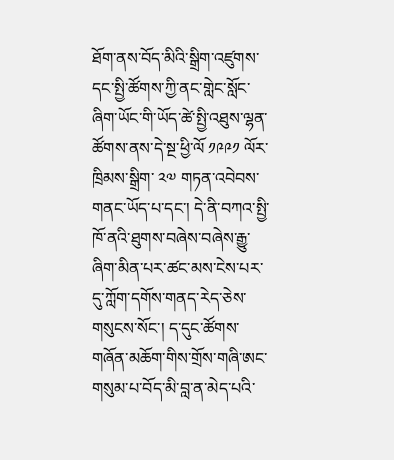ཐོག་ནས་བོད་མིའི་སྒྲིག་འཛུགས་དང་སྤྱི་ཚོགས་ཀྱི་ནང་གླེང་སློང་ཞིག་ཡོང་གི་ཡོད་ཚེ་སྤྱི་འཐུས་ལྷན་ཚོགས་ནས་དེ་སྔ་ཕྱི་ལོ ༡༩༩༡ ལོར་ཁྲིམས་སྒྲིག་ ༢༧ གཏན་འབེབས་གནང་ཡོད་པ་དང་། དེ་ནི་བཀའ་སྤྱི་ཁོ་ནའི་ཐུགས་བཞེས་བཞེས་རྒྱུ་ཞིག་མིན་པར་ཚང་མས་ངེས་པར་དུ་ཀློག་དགོས་གནད་རེད་ཅེས་གསུངས་སོང་། ད་དུང་ཚོགས་གཞོན་མཆོག་གིས་གྲོས་གཞི་ཨང་གསུམ་པ་བོད་མི་བླ་ན་མེད་པའི་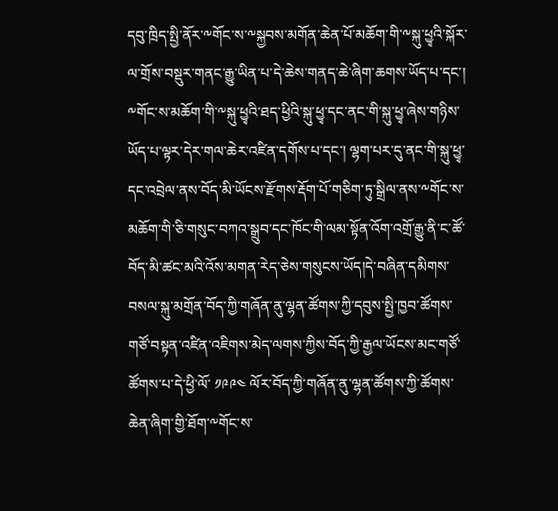དབུ་ཁྲིད་སྤྱི་ནོར་༸གོང་ས་༸སྐྱབས་མགོན་ཆེན་པོ་མཆོག་གི་༸སྐུ་ཕྱྭའི་སྐོར་ལ་གྲོས་བསྡུར་གནང་རྒྱུ་ཡིན་པ་དེ་ཆེས་གནད་ཆེ་ཞིག་ཆགས་ཡོད་པ་དང་། ༸གོང་ས་མཆོག་གི་༸སྐུ་ཕྱྭའི་ཐད་ཕྱིའི་སྐུ་ཕྱྭ་དང་ནང་གི་སྐུ་ཕྱྭ་ཞེས་གཉིས་ཡོད་པ་ལྟར་དེར་གལ་ཆེར་འཛིན་དགོས་པ་དང་། ལྷག་པར་དུ་ནང་གི་སྐུ་ཕྱྭ་དང་འབྲེལ་ནས་བོད་མི་ཡོངས་རྫོགས་རྡོག་པོ་གཅིག་ཏུ་སྒྲིལ་ནས་༸གོང་ས་མཆོག་གི་ཅི་གསུང་བཀའ་སྒྲུབ་དང་ཁོང་གི་ལམ་སྟོན་འོག་འགྲོ་རྒྱུ་ནི་ང་ཚོ་བོད་མི་ཚང་མའི་འོས་མགན་རེད་ཅེས་གསུངས་ཡོད།དེ་བཞིན་དམིགས་བསལ་སྐུ་མགྲོན་བོད་ཀྱི་གཞོན་ནུ་ལྷན་ཚོགས་ཀྱི་དབུས་སྤྱི་ཁྱབ་ཚོགས་གཙོ་བསྟན་འཛིན་འཇིགས་མེད་ལགས་ཀྱིས་བོད་ཀྱི་རྒྱལ་ཡོངས་མང་གཙོ་ཚོགས་པ་དེ་ཕྱི་ལོ་ ༡༩༩༤ ལོར་བོད་ཀྱི་གཞོན་ནུ་ལྷན་ཚོགས་ཀྱི་ཚོགས་ཆེན་ཞིག་གྱི་ཐོག་༸གོང་ས་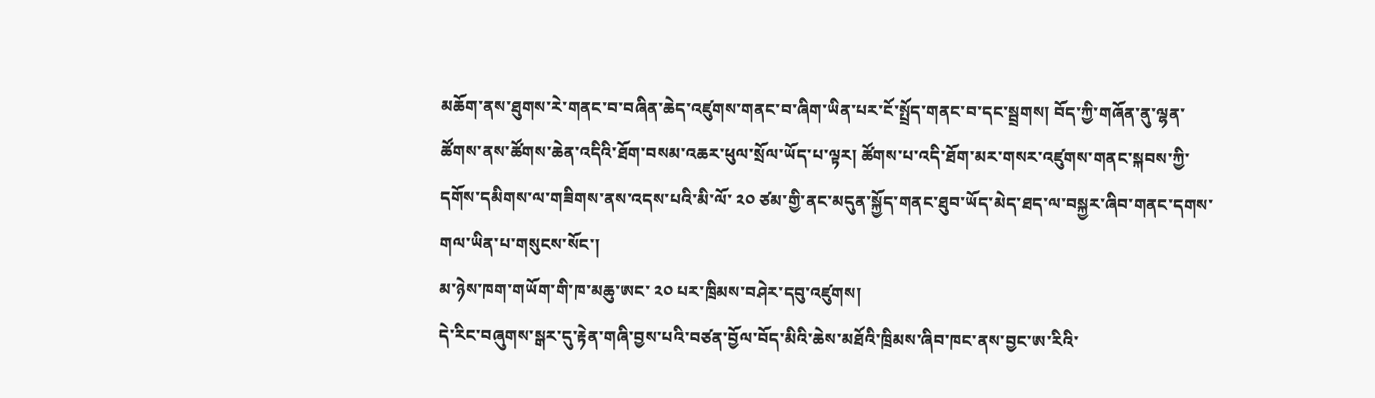མཆོག་ནས་ཐུགས་རེ་གནང་བ་བཞིན་ཆེད་འཛུགས་གནང་བ་ཞིག་ཡིན་པར་ངོ་སྤྲོད་གནང་བ་དང་སྦྲགས། བོད་ཀྱི་གཞོན་ནུ་ལྷན་ཚོགས་ནས་ཚོགས་ཆེན་འདིའི་ཐོག་བསམ་འཆར་ཕུལ་སྲོལ་ཡོད་པ་ལྟར། ཚོགས་པ་འདི་ཐོག་མར་གསར་འཛུགས་གནང་སྐབས་ཀྱི་དགོས་དམིགས་ལ་གཟིགས་ནས་འདས་པའི་མི་ལོ་ ༢༠ ཙམ་གྱི་ནང་མདུན་སྐྱོད་གནང་ཐུབ་ཡོད་མེད་ཐད་ལ་བསྐྱར་ཞིབ་གནང་དགས་གལ་ཡིན་པ་གསུངས་སོང་།
མ་ཉེས་ཁག་གཡོག་གི་ཁ་མཆུ་ཨང་ ༢༠ པར་ཁྲིམས་བཤེར་དབུ་འཛུགས།
དེ་རིང་བཞུགས་སྒར་དུ་རྟེན་གཞི་བྱས་པའི་བཙན་བྱོལ་བོད་མིའི་ཆེས་མཐོའི་ཁྲིམས་ཞིབ་ཁང་ནས་བྱང་ཨ་རིའི་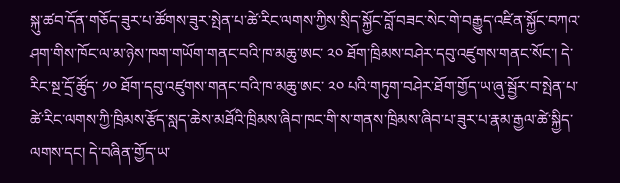སྐུ་ཚབ་དོན་གཅོད་ཟུར་པ་ཚོགས་ཟུར་སྤེན་པ་ཚེ་རིང་ལགས་ཀྱིས་སྲིད་སྐྱོང་བློ་བཟང་སེང་གེ་བརྒྱུད་འཛིན་སྐྱོང་བཀའ་ཤག་གིས་ཁོང་ལ་མ་ཉེས་ཁག་གཡོག་གནང་བའི་ཁ་མཆུ་ཨང་ ༢༠ ཐོག་ཁྲིམས་བཤེར་དབུ་འཛུགས་གནང་སོང་། དེ་རིང་སྔ་དྲོ་ཚོུད་ ༡༠ ཐོག་དབུ་འཛུགས་གནང་བའི་ཁ་མཆུ་ཨང་ ༢༠ པའི་གཏུག་བཤེར་ཐོག་གྱོད་ཡ་ཞུ་སྦྱོར་བ་སྤེན་པ་ཚེ་རིང་ལགས་ཀྱི་ཁྲིམས་རྩོད་སླད་ཆེས་མཐོའི་ཁྲིམས་ཞིབ་ཁང་གི་ས་གནས་ཁྲིམས་ཞིབ་པ་ཟུར་པ་རྣམ་རྒྱལ་ཚེ་སྐྱིད་ལགས་དང། དེ་བཞིན་གྱོད་ཡ་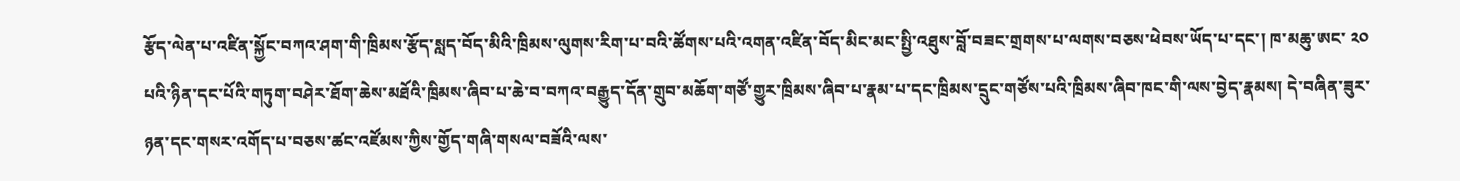རྩོད་ལེན་པ་འཛིན་སྐྱོང་བཀའ་ཤག་གི་ཁྲིམས་རྩོད་སླད་བོད་མིའི་ཁྲིམས་ལུགས་རིག་པ་བའི་ཚོགས་པའི་འགན་འཛིན་བོད་མིང་མང་སྤྱི་འཐུས་བློ་བཟང་གྲགས་པ་ལགས་བཅས་ཕེབས་ཡོད་པ་དང་། ཁ་མཆུ་ཨང་ ༢༠ པའི་ཉིན་དང་པོའི་གཏུག་བཤེར་ཐོག་ཆེས་མཐོའི་ཁྲིམས་ཞིབ་པ་ཆེ་བ་བཀའ་བརྒྱུད་དོན་གྲུབ་མཆོག་གཙོ་གྱུར་ཁྲིམས་ཞིབ་པ་རྣམ་པ་དང་ཁྲིམས་དྲུང་གཙོས་པའི་ཁྲིམས་ཞིབ་ཁང་གི་ལས་བྱེད་རྣམས། དེ་བཞིན་ཟུར་ཉན་དང་གསར་འགོད་པ་བཅས་ཚང་འཛོམས་ཀྱིས་གྱོད་གཞི་གསལ་བཟོའི་ལས་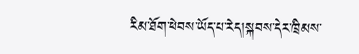རིམ་ཐོག་ཕེབས་ཡོད་པ་རེད།སྐབས་དེར་ཁྲིམས་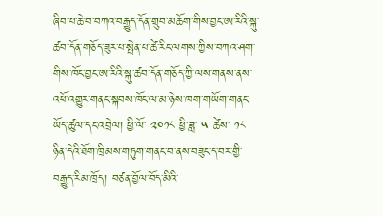ཞིབ་པ་ཆེ་བ་བཀའ་བརྒྱུད་དོན་གྲུབ་མཆོག་གིས་བྱང་ཨ་རིའི་སྐུ་ཚབ་དོན་གཅོད་ཟུར་པ་སྤེན་པ་ཚེ་རིང་ལགས་ཀྱིས་བཀའ་ཤག་གིས་ཁོང་བྱང་ཨ་རིའི་སྐུ་ཚབ་དོན་གཅོད་ཀྱི་ལས་གནས་ནས་འཕོ་འགྱུར་གནང་སྐབས་ཁོང་ལ་མ་ཉེས་ཁག་གཡོག་གནང་ཡོད་ཚུལ་དང་འབྲེལ། ཕྱི་ལོ་ ༢༠༡༨ ཕྱི་ཟླ་ ༥ ཚེས་ ༡༨ ཉིན་དེའི་ཐོག་ཁྲིམས་གཏུག་གནང་བ་ནས་བཟུང་ད་བར་གྱི་བརྒྱུད་རིམ་ཁྲོད། བཙན་བྱོལ་བོད་མིའི་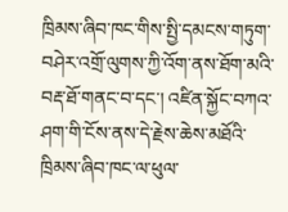ཁྲིམས་ཞིབ་ཁང་གིས་སྤྱི་དམངས་གཏུག་བཤེར་འགྲོ་ལུགས་ཀྱི་འོག་ནས་ཐོག་མའི་བརྡ་ཐོ་གནང་བ་དང་། འཛིན་སྐྱོང་བཀའ་ཤག་གི་ངོས་ནས་དེ་རྗེས་ཆེས་མཐོའི་ཁྲིམས་ཞིབ་ཁང་ལ་ཕུལ་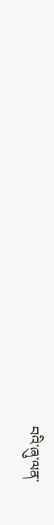བའི་ཞུ་ལན་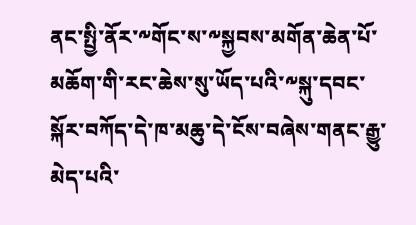ནང་སྤྱི་ནོར་༸གོང་ས་༸སྐྱབས་མགོན་ཆེན་པོ་མཆོག་གི་རང་ཆེས་སུ་ཡོད་པའི་༸སྐུ་དབང་སྐོར་བཀོད་དེ་ཁ་མཆུ་དེ་ངོས་བཞེས་གནང་རྒྱུ་མེད་པའི་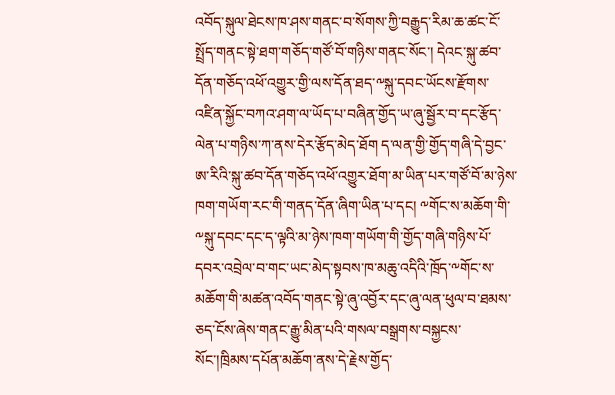འབོད་སྐུལ་ཐེངས་ཁ་ཤས་གནང་བ་སོགས་ཀྱི་བརྒྱུད་རིམ་ཆ་ཚང་ངོ་སྤྲོད་གནང་སྟེ་ཐག་གཅོད་གཙོ་བོ་གཉིས་གནང་སོང་། དེའང་སྐུ་ཚབ་དོན་གཅོད་འཕོ་འགྱུར་གྱི་ལས་དོན་ཐད་༸སྐུ་དབང་ཡོངས་རྫོགས་འཛིན་སྐྱོང་བཀའ་ཤག་ལ་ཡོད་པ་བཞིན་གྱོད་ཡ་ཞུ་སྦྱོར་བ་དང་རྩོད་ལེན་པ་གཉིས་ཀ་ནས་དེར་རྩོད་མེད་ཐོག ད་ལན་གྱི་གྱོད་གཞི་དེ་བྱང་ཨ་རིའི་སྐུ་ཚབ་དོན་གཅོད་འཕོ་འགྱུར་ཐོག་མ་ཡིན་པར་གཙོ་བོ་མ་ཉེས་ཁག་གཡོག་རང་གི་གནད་དོན་ཞིག་ཡིན་པ་དང། ༸གོང་ས་མཆོག་གི་༸སྐུ་དབང་དང་ད་ལྟའི་མ་ཉེས་ཁག་གཡོག་གི་གྱོད་གཞི་གཉིས་པོ་དབར་འབྲེལ་བ་གང་ཡང་མེད་སྟབས་ཁ་མཆུ་འདིའི་ཁྲོད་༸གོང་ས་མཆོག་གི་མཚན་འབོད་གནང་སྟེ་ཞུ་འབྱོར་དང་ཞུ་ལན་ཕུལ་བ་ཐམས་ཅད་ངོས་ཞེས་གནང་རྒྱུ་མིན་པའི་གསལ་བསྒྲགས་བསྐྱངས་སོང་།ཁྲིམས་དཔོན་མཆོག་ནས་དེ་རྗེས་གྱོད་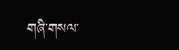གཞི་གསལ་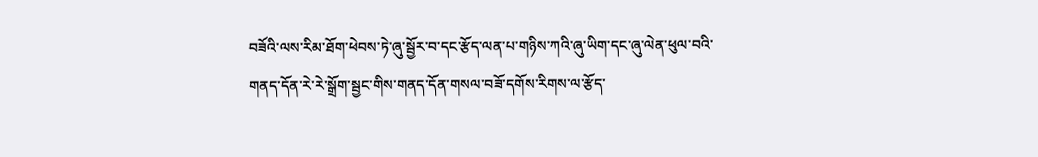བཟོའི་ལས་རིམ་ཐོག་ཕེབས་ཏེ་ཞུ་སྦྱོར་བ་དང་རྩོད་ལན་པ་གཉིས་ཀའི་ཞུ་ཡིག་དང་ཞུ་ལེན་ཕུལ་བའི་གནད་དོན་རེ་རེ་སྒྲོག་སྦྱང་གིས་གནད་དོན་གསལ་བཟོ་དགོས་རིགས་ལ་རྩོད་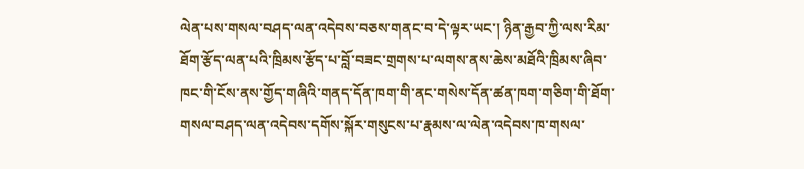ལེན་པས་གསལ་བཤད་ལན་འདེབས་བཅས་གནང་བ་དེ་ལྟར་ཡང་། ཉིན་རྒྱབ་ཀྱི་ལས་རིམ་ཐོག་རྩོད་ལན་པའི་ཁྲིམས་རྩོད་པ་བློ་བཟང་གྲགས་པ་ལགས་ནས་ཆེས་མཐོའི་ཁྲིམས་ཞིབ་ཁང་གི་ངོས་ནས་གྱོད་གཞིའི་གནད་དོན་ཁག་གི་ནང་གསེས་དོན་ཚན་ཁག་གཅིག་གི་ཐོག་གསལ་བཤད་ལན་འདེབས་དགོས་སྐོར་གསུངས་པ་རྣམས་ལ་ལེན་འདེབས་ཁ་གསལ་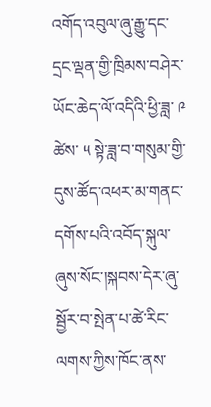འགོད་འབུལ་ཞུ་རྒྱུ་དང་དྲང་ལྡན་གྱི་ཁྲིམས་བཤེར་ཡོང་ཆེད་ལོ་འདིའི་ཕྱི་ཟླ་ ༩ ཚེས་ ༥ སྟེ་ཟླ་བ་གསུམ་གྱི་དུས་ཚོད་འཕར་མ་གནང་དགོས་པའི་འབོད་སྐུལ་ཞུས་སོང་།སྐབས་དེར་ཞུ་སྦྱོར་བ་སྤེན་པ་ཚེ་རིང་ལགས་ཀྱིས་ཁོང་ནས་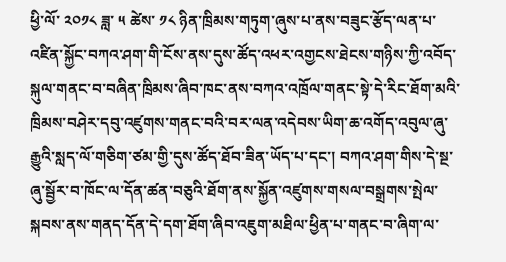ཕྱི་ལོ་ ༢༠༡༨ ཟླ་ ༥ ཚེས་ ༡༨ ཉིན་ཁྲིམས་གཏུག་ཞུས་པ་ནས་བཟུང་རྩོད་ལན་པ་འཛིན་སྐྱོང་བཀའ་ཤག་གི་ངོས་ནས་དུས་ཚོད་འཕར་འགྱངས་ཐེངས་གཉིས་ཀྱི་འབོད་སྐུལ་གནང་བ་བཞིན་ཁྲིམས་ཞིབ་ཁང་ནས་བཀའ་འཁྲོལ་གནང་སྟེ་དེ་རིང་ཐོག་མའི་ཁྲིམས་བཤེར་དབུ་འཛུགས་གནང་བའི་བར་ལན་འདེབས་ཡིག་ཆ་འགོད་འབུལ་ཞུ་རྒྱུའི་སླད་ལོ་གཅིག་ཙམ་གྱི་དུས་ཚོད་ཐོབ་ཟིན་ཡོད་པ་དང་། བཀའ་ཤག་གིས་དེ་སྔ་ཞུ་སྦྱོར་བ་ཁོང་ལ་དོན་ཚན་བཅུའི་ཐོག་ནས་སྐྱོན་འཛུགས་གསལ་བསྒྲགས་སྤེལ་སྐབས་ནས་གནད་དོན་དེ་དག་ཐོག་ཞིབ་འཇུག་མཐིལ་ཕྱིན་པ་གནང་བ་ཞིག་ལ་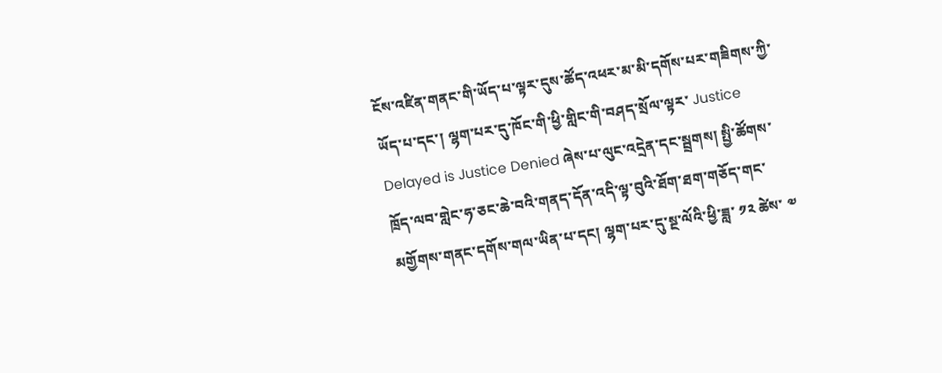ངོས་འཛིན་གནང་གི་ཡོད་པ་ལྟར་དུས་ཚོད་འཕར་མ་མི་དགོས་པར་གཟིགས་ཀྱི་ཡོད་པ་དང་། ལྷག་པར་དུ་ཁོང་གི་ཕྱི་གླིང་གི་བཤད་སྲོལ་ལྟར་ Justice Delayed is Justice Denied ཞེས་པ་ལུང་འདྲེན་དང་སྦྲགས། སྤྱི་ཚོགས་ཁྲོད་ལབ་གླེང་ཧ་ཅང་ཆེ་བའི་གནད་དོན་འདི་ལྟ་བུའི་ཐོག་ཐག་གཅོད་གང་མགྱོགས་གནང་དགོས་གལ་ཡིན་པ་དང། ལྷག་པར་དུ་སྔ་ལོའི་ཕྱི་ཟླ་ ༡༢ ཚེས་ ༧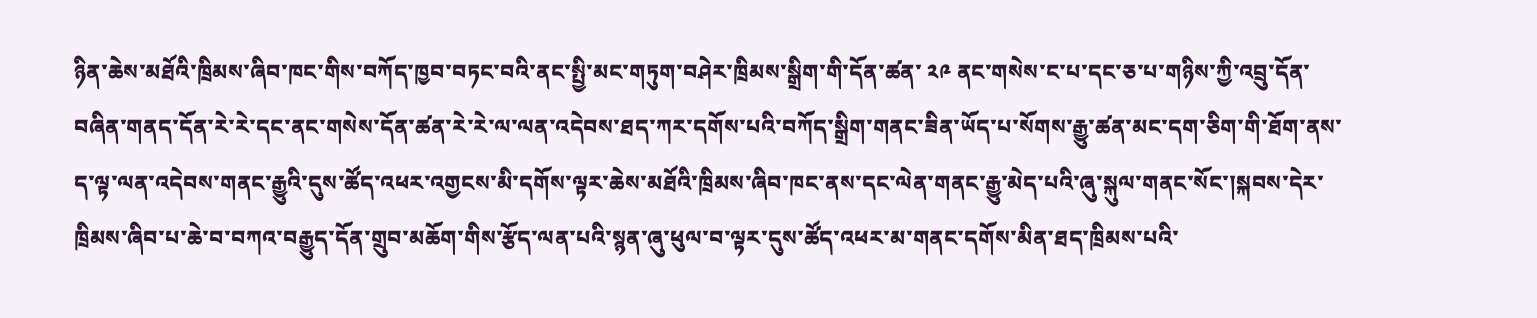ཉིན་ཆེས་མཐོའི་ཁྲིམས་ཞིབ་ཁང་གིས་བཀོད་ཁྱབ་བཏང་བའི་ནང་སྤྱི་མང་གཏུག་བཤེར་ཁྲིམས་སྒྲིག་གི་དོན་ཚན་ ༢༩ ནང་གསེས་ང་པ་དང་ཅ་པ་གཉིས་ཀྱི་འབྲུ་དོན་བཞིན་གནད་དོན་རེ་རེ་དང་ནང་གསེས་དོན་ཚན་རེ་རེ་ལ་ལན་འདེབས་ཐད་ཀར་དགོས་པའི་བཀོད་སྒྲིག་གནང་ཟིན་ཡོད་པ་སོགས་རྒྱུ་ཚན་མང་དག་ཅིག་གི་ཐོག་ནས་ད་ལྟ་ལན་འདེབས་གནང་རྒྱུའི་དུས་ཚོད་འཕར་འགྱངས་མི་དགོས་ལྟར་ཆེས་མཐོའི་ཁྲིམས་ཞིབ་ཁང་ནས་དང་ལེན་གནང་རྒྱུ་མེད་པའི་ཞུ་སྐུལ་གནང་སོང་།སྐབས་དེར་ཁྲིམས་ཞིབ་པ་ཆེ་བ་བཀའ་བརྒྱུད་དོན་གྲུབ་མཆོག་གིས་རྩོད་ལན་པའི་སྙན་ཞུ་ཕུལ་བ་ལྟར་དུས་ཚོད་འཕར་མ་གནང་དགོས་མིན་ཐད་ཁྲིམས་པའི་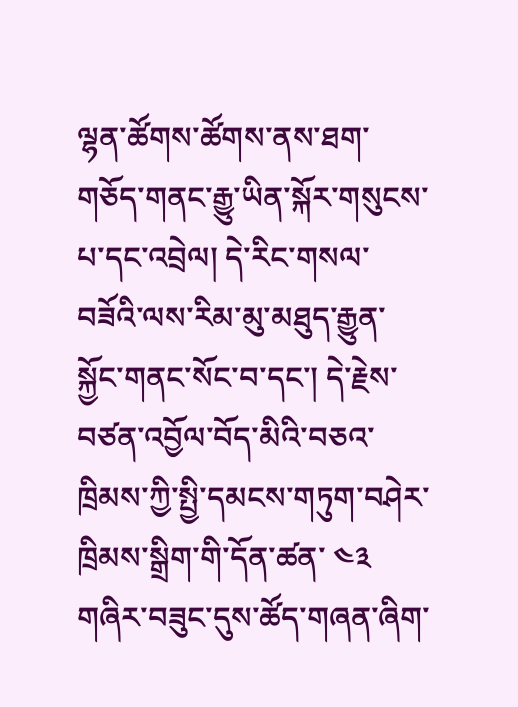ལྷན་ཚོགས་ཚོགས་ནས་ཐག་གཅོད་གནང་རྒྱུ་ཡིན་སྐོར་གསུངས་པ་དང་འབྲེལ། དེ་རིང་གསལ་བཟོའི་ལས་རིམ་མུ་མཐུད་རྒྱུན་སྐྱོང་གནང་སོང་བ་དང་། དེ་རྗེས་བཙན་འབྱོལ་བོད་མིའི་བཅའ་ཁྲིམས་ཀྱི་སྤྱི་དམངས་གཏུག་བཤེར་ཁྲིམས་སྒྲིག་གི་དོན་ཚན་ ༤༣ གཞིར་བཟུང་དུས་ཚོད་གཞན་ཞིག་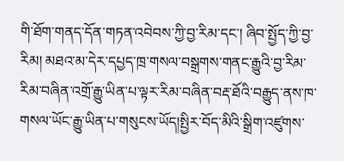གི་ཐོག་གནད་དོན་གཏན་འབེབས་ཀྱི་བྱ་རིམ་དང་། ཞིབ་སྤྱོད་ཀྱི་བྱ་རིམ། མཐའ་མ་དེར་དཔྱད་ཁྲ་གསལ་བསྒྲགས་གནང་རྒྱུའི་བྱ་རིམ་རིམ་བཞིན་འགྲོ་རྒྱུ་ཡིན་པ་ལྟར་རིམ་བཞིན་བརྡ་ཐོའི་བརྒྱུད་ནས་ཁ་གསལ་ཡོང་རྒྱུ་ཡིན་པ་གསུངས་ཡོད།སྤྱིར་བོད་མིའི་སྒྲིག་འཛུགས་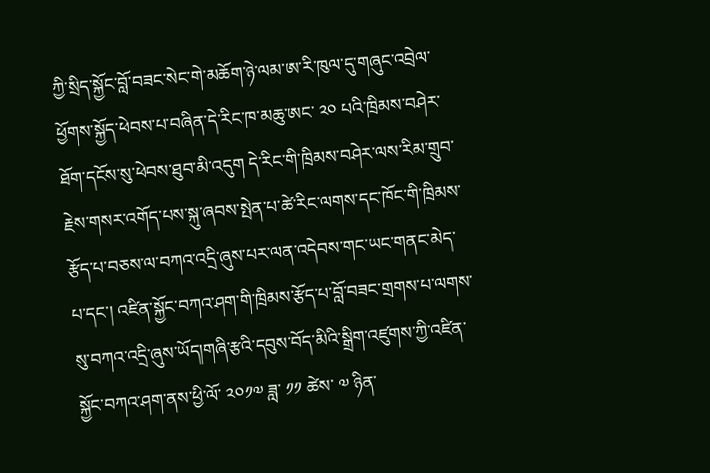ཀྱི་སྲིད་སྐྱོང་བློ་བཟང་སེང་གེ་མཆོག་ཉེ་ལམ་ཨ་རི་ཁུལ་དུ་གཞུང་འབྲེལ་ཕྱོགས་སྐྱོད་ཕེབས་པ་བཞིན་དེ་རིང་ཁ་མཆུ་ཨང་ ༢༠ པའི་ཁྲིམས་བཤེར་ཐོག་དངོས་སུ་ཕེབས་ཐུབ་མི་འདུག དེ་རིང་གི་ཁྲིམས་བཤེར་ལས་རིམ་གྲུབ་རྗེས་གསར་འགོད་པས་སྐུ་ཞབས་སྤེན་པ་ཚེ་རིང་ལགས་དང་ཁོང་གི་ཁྲིམས་རྩོད་པ་བཅས་ལ་བཀའ་འདྲི་ཞུས་པར་ལན་འདེབས་གང་ཡང་གནང་མེད་པ་དང་། འཛིན་སྐྱོང་བཀའ་ཤག་གི་ཁྲིམས་རྩོད་པ་བློ་བཟང་གྲགས་པ་ལགས་སུ་བཀའ་འདྲི་ཞུས་ཡོད།གཞི་རྩའི་དབུས་བོད་མིའི་སྒྲིག་འཛུགས་ཀྱི་འཛིན་སྐྱོང་བཀའ་ཤག་ནས་ཕྱི་ལོ་ ༢༠༡༧ ཟླ་ ༡༡ ཚེས་ ༧ ཉིན་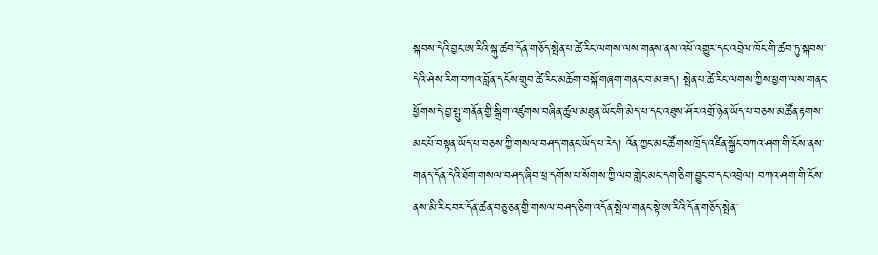སྐབས་དེའི་བྱང་ཨ་རིའི་སྐུ་ཚབ་དོན་གཅོད་སྤེན་པ་ཚེ་རིང་ལགས་ལས་གནས་ནས་འཕོ་འགྱུར་དང་འབྲེལ་ཁོང་གི་ཚབ་ཏུ་སྐབས་དེའི་ཤེས་རིག་བཀའ་བློན་དངོས་གྲུབ་ཚེ་རིང་མཆོག་བསྐོ་གཞག་གནང་བ་མ་ཟད། སྤེན་པ་ཚེ་རིང་ལགས་ཀྱིས་ཕྱག་ལས་གནང་ཕྱོགས་དེ་བྱ་སྤུ་གནོན་གྱི་སྒྲིག་འཛུགས་བཞིན་ཚུལ་མཐུན་ཡོང་གི་མེད་པ་དང་འཐུས་ཤོར་འགྲོ་ཉེན་ཡོད་པ་བཅས་མཚོན་རྟགས་མང་པོ་བསྟན་ཡོད་པ་བཅས་ཀྱི་གསལ་བཤད་གནང་ཡོད་པ་རེད། འོན་ཀྱང་མང་ཚོགས་ཁྲོད་འཛིན་སྐྱོང་བཀའ་ཤག་གི་ངོས་ནས་གནད་དོན་དེའི་ཐོག་གསལ་བཤད་ཞིབ་ཕྲ་དགོས་པ་སོགས་ཀྱི་ལབ་གླེང་མང་དག་ཅིག་བྱུང་བ་དང་འབྲེལ། བཀའ་ཤག་གི་ངོས་ནས་མི་རིང་བར་དོན་ཚན་བཅུ་ཅན་གྱི་གསལ་བཤད་ཅིག་འདོན་སྤེལ་གནང་སྟེ་ཨ་རིའི་དོན་གཅོད་སྤེན་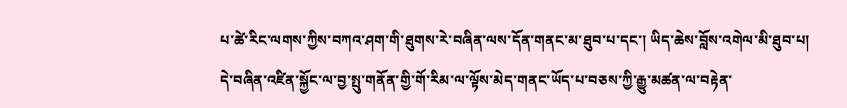པ་ཚེ་རིང་ལགས་ཀྱིས་བཀའ་ཤག་གི་ཐུགས་རེ་བཞིན་ལས་དོན་གནང་མ་ཐུབ་པ་དང་། ཡིད་ཆེས་བློས་འགེལ་མི་ཐུབ་པ། དེ་བཞིན་འཛིན་སྐྱོང་ལ་བྱ་སྤུ་གནོན་གྱི་གོ་རིམ་ལ་ལྟོས་མེད་གནང་ཡོད་པ་བཅས་ཀྱི་རྒྱུ་མཚན་ལ་བརྟེན་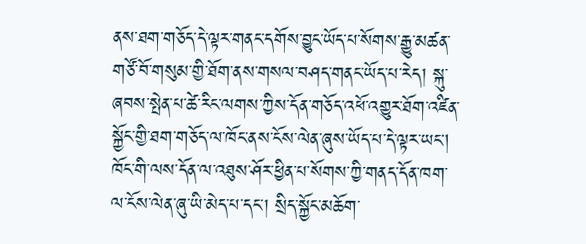ནས་ཐག་གཅོད་དེ་ལྟར་གནང་དགོས་བྱུང་ཡོད་པ་སོགས་རྒྱུ་མཚན་གཙོ་བོ་གསུམ་གྱི་ཐོག་ནས་གསལ་བཤད་གནང་ཡོད་པ་རེད། སྐུ་ཞབས་སྤེན་པ་ཚེ་རིང་ལགས་ཀྱིས་དོན་གཅོད་འཕོ་འགྱུར་ཐོག་འཛིན་སྐྱོང་གྱི་ཐག་གཅོད་ལ་ཁོང་ནས་ངོས་ལེན་ཞུས་ཡོད་པ་དེ་ལྟར་ཡང། ཁོང་གི་ལས་དོན་ལ་འཐུས་ཤོར་ཕྱིན་པ་སོགས་ཀྱི་གནད་དོན་ཁག་ལ་ངོས་ལེན་ཞུ་ཡི་མེད་པ་དང་། སྲིད་སྐྱོང་མཆོག་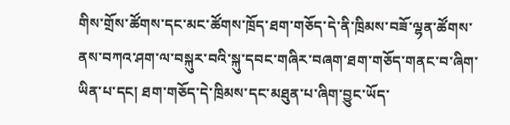གིས་གྲོས་ཚོགས་དང་མང་ཚོགས་ཁྲོད་ཐག་གཅོད་དེ་ནི་ཁྲིམས་བཟོ་ལྷན་ཚོགས་ནས་བཀའ་ཤག་ལ་བསྐུར་བའི་སྐུ་དབང་གཞིར་བཞག་ཐག་གཅོད་གནང་བ་ཞིག་ཡིན་པ་དང། ཐག་གཅོད་དེ་ཁྲིམས་དང་མཐུན་པ་ཞིག་བྱུང་ཡོད་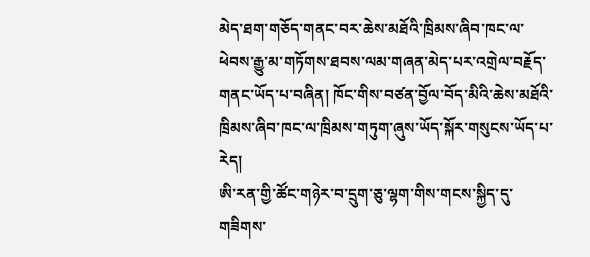མེད་ཐག་གཅོད་གནང་བར་ཆེས་མཐོའི་ཁྲིམས་ཞིབ་ཁང་ལ་ཕེབས་རྒྱུ་མ་གཏོགས་ཐབས་ལམ་གཞན་མེད་པར་འགྲེལ་བརྗོད་གནང་ཡོད་པ་བཞིན། ཁོང་གིས་བཙན་བྱོལ་བོད་མིའི་ཆེས་མཐོའི་ཁྲིམས་ཞིབ་ཁང་ལ་ཁྲིམས་གཏུག་ཞུས་ཡོད་སྐོར་གསུངས་ཡོད་པ་རེད།
ཨི་རན་གྱི་ཚོང་གཉེར་བ་དྲུག་ཅུ་ལྷག་གིས་གངས་སྐྱིད་དུ་གཟིགས་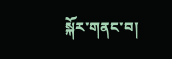སྐོར་གནང་བ།